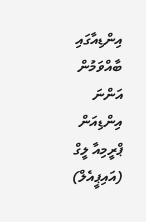އިންޑިއާގައި ބާއްވަމުން އަންނަ އިންޑިއަން ޕްރީމިއާ ލީގް (އައިޕީއެލް)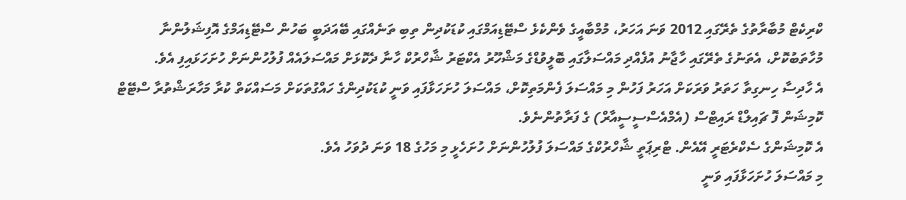ކްރިކެޓް މުބާރާތުގެ ތެރޭގައި 2012 ވަނަ އަހަރު، މުމްބާއީގެ ވެންކެޅެ ސްޓޭޑިއަމްގައި ކުޑަކުދިން ތިބި ތަނެއްގައި ބޭއަދަބީ ބަހުން ސްޓޭޑިއަމްގެ އޮފިޝަލުންނާ މުހާތަބުކޮށް، އެތަނުގެ ތެރޭގައި ހާޖާނު އުފެއްދި މައްސަލާގައި ބޮލީވުޑްގެ މަޝްހޫރު އެކްޓަރު ޝާހްރުކް ހާނާ ދެކޮޅަށް މައްސަލައެއް ފުލުހުންނަށް ހުށަހަޅައިފި އެވެ.
އެ ހާދިސާ ހިނގިތާ ހަތަރު ވަރަކަށް އަހަރު ފަހުން މި މައްސަލަ ފެންމަތިކޮށް، މައްސަލަ ހުށަހަޅާފައި ވަނީ ކުޑަކުދިންގެ ހައްގުތަކަށް މަސައްކަތް ކުރާ މަހާރަޝްތުރާ ސްޓޭޓް ކޮމިޝަން ފޮ ޗައިލްޑް ރައިޓްސް (އެމްއެސްސީސީއާރް) ގެ ފަރާތުންނެވެ.
އެ ކޮމިޝަންގެ ސެކްރެޓަރީ އޭއެން. ޓްރިޕަތީ ޝާހްރުކްގެ މައްސަލަ ފުލުހުންނަށް ހުށަހެޅީ މި މަހުގެ 18 ވަނަ ދުވަހު އެވެ.
މި މައްސަލަ ހުށަހަޅާފައި ވަނީ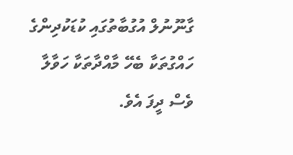ގާނޫނުލް އުގުބާތުގައި ކުޑަކުދިންގެ ހައްގުތަކާ ބެހޭ މާއްދާތަކާ ހަވާލާ ވެސް ދީފަ އެވެ.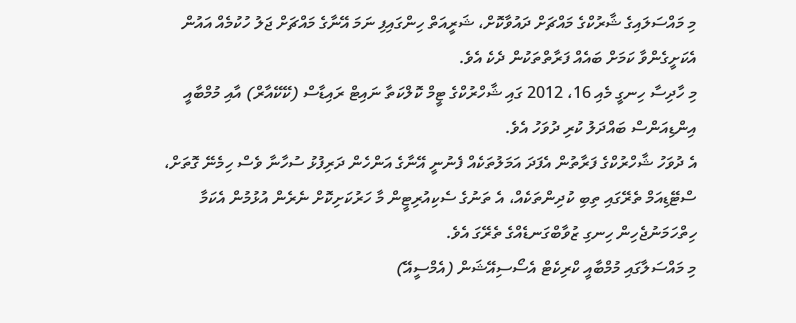މި މައްސަލައިގެ ޝާރުކްގެ މައްޗަށް ދައުވާކޮށް، ޝަރީއަތް ހިންގައިފި ނަމަ އޭނާގެ މައްޗަށް ޖަލު ހުކުމެއް އައުން އެކަށީގެންވާ ކަމަށް ބައެއް ފަރާތްތަކުން ދެކެ އެވެ.
މި ހާދިސާ ހިނގީ މެއި 16، 2012 ގައި ޝާހްރުކްގެ ޓީމް ކޮލްކަތާ ނައިޓް ރައިޑާސް (ކޭކޭއާރް) އާއި މުމްބާއީ އިންޑިއަންސް ބައްދަލު ކުރި ދުވަހު އެވެ.
އެ ދުވަހު ޝާހްރުކްގެ ފަރާތުން އެފަދަ އަމަލުތަކެއް ފެނުނީ އޭނާގެ އަންހެން ދަރިފުޅު ސުހާނާ ވެސް ހިމެނޭ ގޮތަށް، ސްޓޭޑިއަމް ތެރޭގައި ތިބި ކުދިންތަކެއް، އެ ތަނުގެ ސެކިއުރިޓީން މާ ހަރުކަށިކޮށް ނެރެން އުޅުމުން އެކަމާ ހިތްހަމަނުޖެހިން ހިނގި ޒުވާބްގަނޑެއްގެ ތެރޭގަ އެވެ.
މި މައްސަލާގައި މުމްބާއީ ކްރިކެޓް އެސޯސިއޭޝަން (އެމްސީއޭ)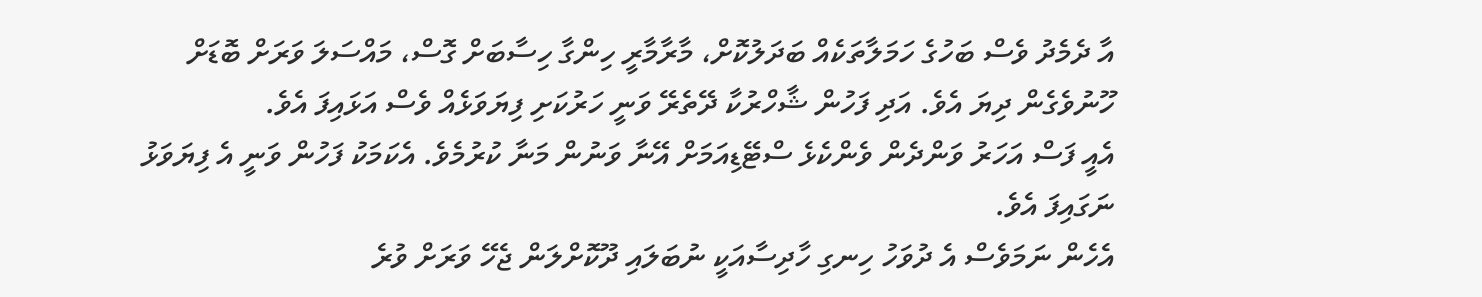އާ ދެމެދު ވެސް ބަހުގެ ހަމަލާތަކެއް ބަދަލުކޮށް، މާރާމާރީ ހިންގާ ހިސާބަށް ގޮސް، މައްސަލަ ވަރަށް ބޮޑަށް ހޫނުވެގެން ދިޔަ އެވެ. އަދި ފަހުން ޝާހްރުކާ ދޭތެރޭ ވަނީ ހަރުކަށި ފިޔަވަޅެއް ވެސް އަޅައިފަ އެވެ.
އެއީ ފަސް އަހަރު ވަންދެން ވެންކެޅެ ސްޓޭޑިއަމަށް އޭނާ ވަނުން މަނާ ކުރުމެވެ. އެކަމަކު ފަހުން ވަނީ އެ ފިޔަވަޅު ނަގައިފަ އެވެ.
އެހެން ނަމަވެސް އެ ދުވަހު ހިނގި ހާދިސާއަކީ ނުބަލައި ދޫކޮށްލަން ޖެހޭ ވަރަށް ވުރެ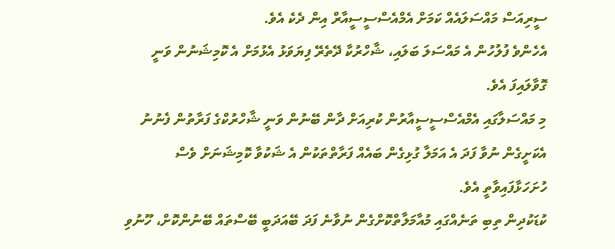ސީރިއަސް މައްސަލައެއް ކަމަށް އެމްއެސްސީސީއާރް އިން ދެކެ އެވެ.
އެހެންވެ ފުލުހުން އެ މައްސަލަ ބަލައި، ޝާހްރުކާ ދޭތެރޭ ފިޔަވަޅު އެޅުމަށް އެ ކޮމިޝަނުން ވަނީ ގޮވާލައިފަ އެވެ.
މި މައްސަލާގައި އެމްއެސްސީސީއާރުން ކުރިއަށް ދާން ބޭނުން ވަނީ ޝާހްރުކްގެ ފަރާތުން ފެނުނު އެކަށީގެން ނުވާ ފަދަ އެ އަމަލާ ގުޅިގެން ބައެއް ފަރާތްތަކުން އެ ޝަކުވާ ކޮމިޝަނަށް ވެސް ހުށަހަޅާފައިވާތީ އެވެ.
ކުޑަކުދިން ތިބި ތަނެއްގައި މުއާމަލާތްކޮށްގެން ނުވާނެ ފަދަ ބޭއަދަބީ ބޭސްތައް ބޭނުންކޮށް، ހޫނުވި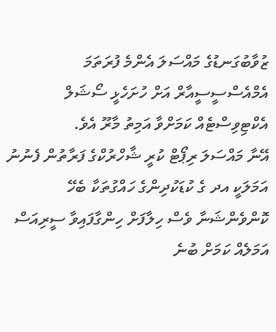ޒުވާބުގަނޑުގެ މައްސަލަ އެންމެ ފުރަތަމަ އެމްއެސްސީސީއާރް އަށް ހުށަހެޅީ ސޯޝަލް އެކްޓިވިސްޓެއް ކަމަށްވާ އަމިތު މާރޫ އެވެ.
އޭނާ މައްސަލަ ރިޕޯޓް ކުރީ ޝާހްރުކްގެ ފަރާތުން ފެނުނު އަމަލަކީ އދ ގެ ކުޑަކުދިންގެ ހައްގުތަކާ ބެހޭ ކޮންވެންޝަނާ ވެސް ހިލާފަށް ހިންގާފައިވާ ސީރިއަސް އަމަލެއް ކަމަށް ބުނެ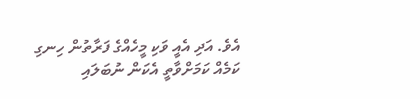އެވެ. އަދި އެއީ ވަކި މީހެއްގެ ފަރާތުން ހިނގި ކަމެއް ކަމަށްވާތީ އެކަން ނުބަލައި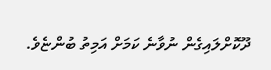ދޫކޮށްލައިގެން ނުވާނެ ކަމަށް އަމިތު ބުންޏެވެ.